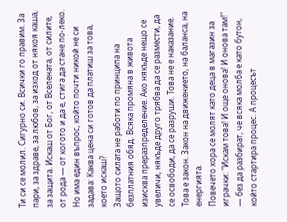Ти си се молил. Сигурно си. Всички го правим. За пари, за здраве, за любов, за изход от някоя каша, за защита. Искаш от Бог, от Вселената, от силите, от рода — от когото и да е, стига да стане по-леко. Но има един въпрос, който почти никой не си задава: Каква цена си готов да платиш за това, което искаш?
Защото силата не работи по принципа на безплатния обяд. Всяка промяна в живота изисква преразпределение. Ако някъде нещо се увеличи, някъде друго трябва да се размести, да се освободи, да се разруши. Това не е наказание. Това е закон. Закон на движението, на баланса, на енергията.
Повечето хора се молят като деца в магазин за играчки: "Искам това! И още онова! И онова там!" — без да разбират, че всяка молба е като бутон, който стартира процес. А процесът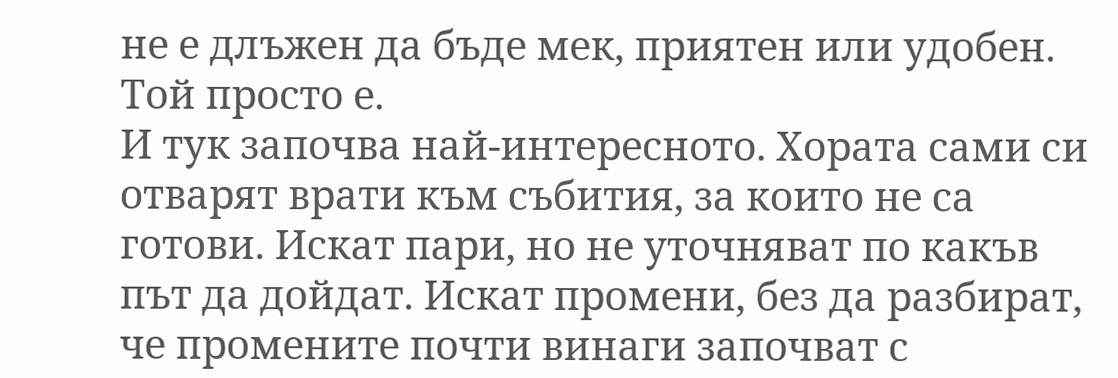не е длъжен да бъде мек, приятен или удобен. Той просто е.
И тук започва най-интересното. Хората сами си отварят врати към събития, за които не са готови. Искат пари, но не уточняват по какъв път да дойдат. Искат промени, без да разбират, че промените почти винаги започват с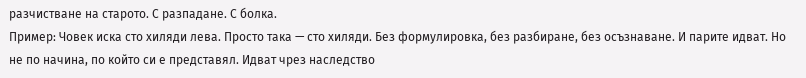разчистване на старото. С разпадане. С болка.
Пример: Човек иска сто хиляди лева. Просто така — сто хиляди. Без формулировка, без разбиране, без осъзнаване. И парите идват. Но не по начина, по който си е представял. Идват чрез наследство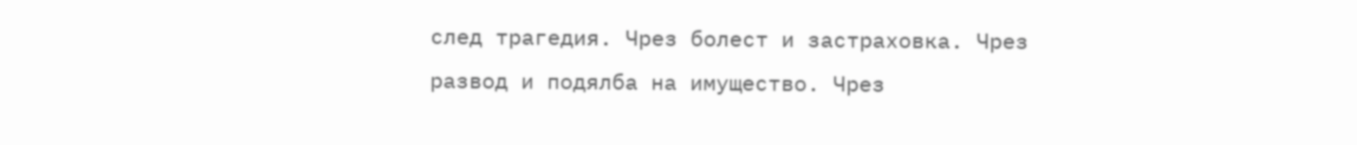след трагедия. Чрез болест и застраховка. Чрез развод и подялба на имущество. Чрез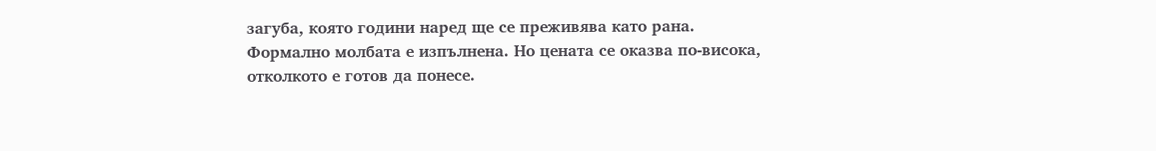загуба, която години наред ще се преживява като рана. Формално молбата е изпълнена. Но цената се оказва по-висока, отколкото е готов да понесе.